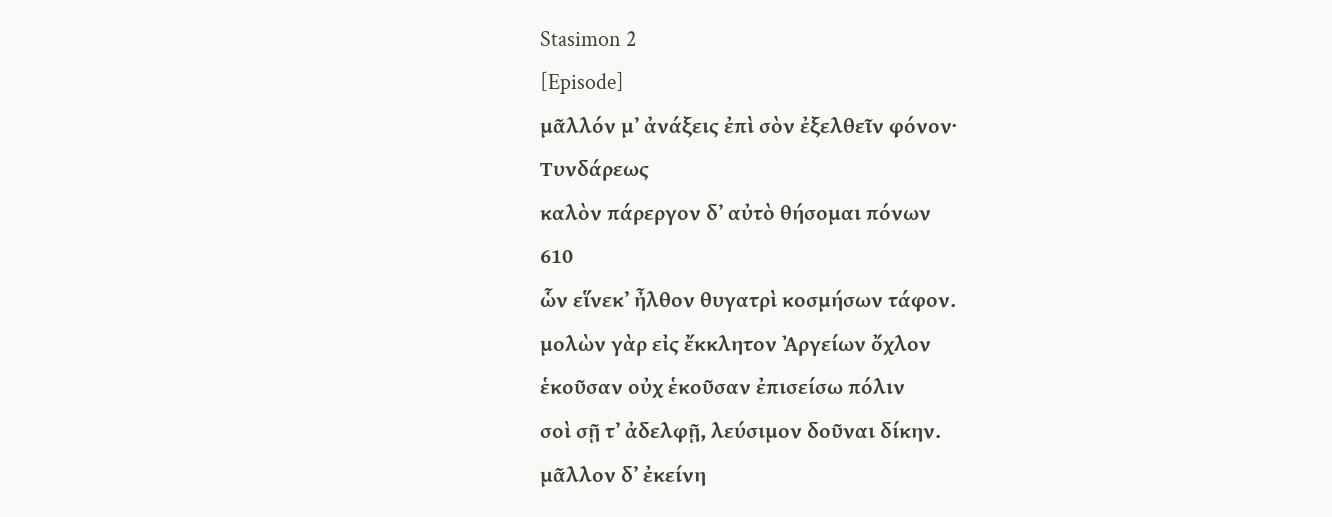Stasimon 2
[Episode]
μᾶλλόν μʼ ἀνάξεις ἐπὶ σὸν ἐξελθεῖν φόνον·
Τυνδάρεως
καλὸν πάρεργον δʼ αὐτὸ θήσομαι πόνων
610
ὧν εἵνεκʼ ἦλθον θυγατρὶ κοσμήσων τάφον.
μολὼν γὰρ εἰς ἔκκλητον Ἀργείων ὄχλον
ἑκοῦσαν οὐχ ἑκοῦσαν ἐπισείσω πόλιν
σοὶ σῇ τʼ ἀδελφῇ, λεύσιμον δοῦναι δίκην.
μᾶλλον δʼ ἐκείνη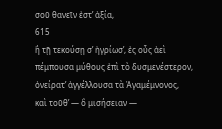σοῦ θανεῖν ἐστʼ ἀξία,
615
ἣ τῇ τεκούσῃ σʼ ἠγρίωσʼ, ἐς οὖς ἀεὶ
πέμπουσα μύθους ἐπὶ τὸ δυσμενέστερον,
ὀνείρατʼ ἀγγέλλουσα τὰ Ἀγαμέμνονος,
καὶ τοῦθʼ — ὃ μισήσειαν —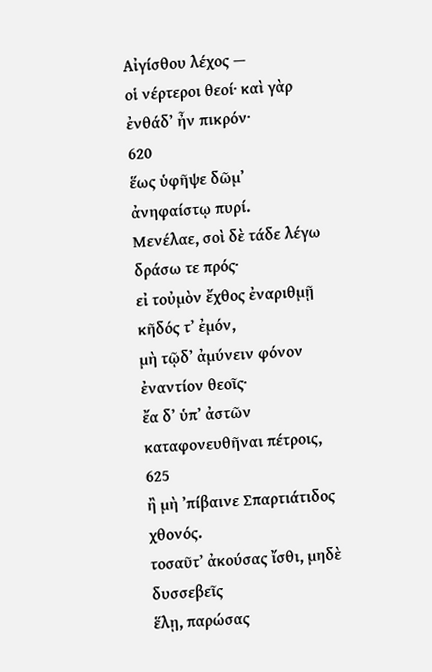Αἰγίσθου λέχος —
οἱ νέρτεροι θεοί· καὶ γὰρ ἐνθάδʼ ἦν πικρόν·
620
ἕως ὑφῆψε δῶμʼ ἀνηφαίστῳ πυρί.
Μενέλαε, σοὶ δὲ τάδε λέγω δράσω τε πρός·
εἰ τοὐμὸν ἔχθος ἐναριθμῇ κῆδός τʼ ἐμόν,
μὴ τῷδʼ ἀμύνειν φόνον ἐναντίον θεοῖς·
ἔα δʼ ὑπʼ ἀστῶν καταφονευθῆναι πέτροις,
625
ἢ μὴ ʼπίβαινε Σπαρτιάτιδος χθονός.
τοσαῦτʼ ἀκούσας ἴσθι, μηδὲ δυσσεβεῖς
ἕλῃ, παρώσας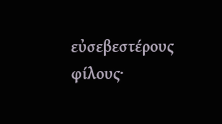εὐσεβεστέρους φίλους·